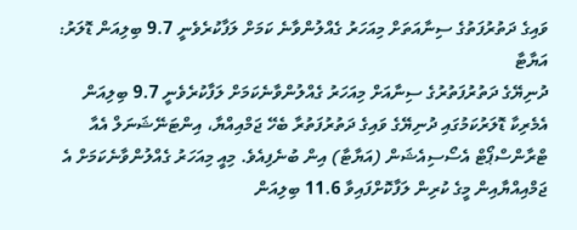ވައިގެ ދަތުރުފަތުގެ ސިނާއަތަށް މިއަހަރު ގެއްލުންވާނެ ކަމަށް ލަފާކުރެވެނީ 9.7 ބިލިއަން ޑޮލަރު: އަޔާޓާ
ދުނިޔޭގެ ދަތުރުފަތުރުގެ ސިނާއަށް މިއަހަރު ގެއްލުންވާނެކަމަށް ލަފާކުރެވެނީ 9.7 ބިލިއަން އެމެރިކާ ޑޮލަރުކަމުގައި ދުނިޔޭގެ ވައިގެ ދަތުރުފަތުރާ ބެހޭ ޖަމްއިއްޔާ، އިންޓަނޭޝަނަލް އެއާ ޓްރާންސްޕޯޓް އެސޯސިއެޝަން (އަޔާޓާ) އިން ބުނެފިއެވެ. މިއީ މިއަހަރު ގެއްލުންވާނެކަމަށް އެ ޖަމްއިއްޔާއިން މީގެ ކުރިން ލަފާކޮށްފައިވާ 11.6 ބިލިއަން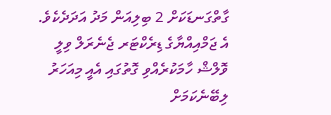ގާތްގަނޑަކަށް 2 ބިލިއަން މަދު އަދަދެކެވެ.
އެ ޖަމްއިއްޔާގެ ޑިރެކްޓަރ ޖެނެރަލް ވިލީ ވޮލްޝް ހާމަކުރެއްވި ގޮތުގައި އެއީ މިއަހަރު ލިބޭނެކަމަށް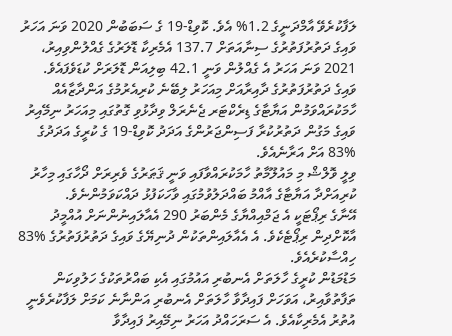ލަފާކުރެވޭ އާމްދަނީގެ 1.2% އެވެ. ކޮވިޑް-19 ގެ ސަބަބުން 2020 ވަނަ އަހަރު ވައިގެ ދަތުރުފަތުރުގެ ސިނާއަތަށް 137.7 އެމެރިކާ ޑޮލަރުގެ ގެއްލުންވިއިރު، 2021 ވަނަ އަހަރު އެ ގެއްލުން ވަނީ 42.1 ބިލިއަން ޑޮލަރަށް ކުޑަވެފައެވެ.
ވައިގެ ދަތުރުފަތުރުގެ ދާއިރާއަށް މިއަހަރު ލިބޭނެ ކުރިއެރުމުގެ އަންދާޒާއެއް ހާމަކުރައްވަމުން އަޔާޓާގެ ޑިރެކްޓަރ ޖެނެރަލް ވިދާޅުވި ގޮތުގައި މިއަހަރު ނިމޭއިރު ވައިގެ މަގުން ދަތުރުކުރާ ފަސިންޖަރުންގެ އަދަދު ކޮވިޑް-19 ގެ ކުރީގެ އަދަދުގެ %83 އަށް އަރާނެއެވެ.
ވިލީ ވޮލްޝް މި މައުލޫމާތު ހާމަކުރައްވާފައި ވަނީ ޤަޠަރުގެ ވެރިރަށް ދޯހާގައި މިހާރު ކުރިއަށްދާ އަޔާޓާގެ އާއްމު ބައްދަލުވުމުގައި ވާހަކަފުޅު ދައްކަވަމުންނެވެ.
އޭނާގެ ރިޕޯޓަކީ އެ ޖަމްއިއްޔާގެ މެންބަރު 290 އެއާލައިނުންނަށް އުއްމީދު އާކޮށްދިން ރިޕޯޓެކެވެ. އެ އެއާލައިންތަކުން ދުނިޔޭގެ ވައިގެ ދަތުރުފަތުރުގެ %83 ހިއްސާކުރެއެވެ.
މަޑުމަޑުން ކުރީގެ ހާލަތަށް އެނބުރި އައުމުގައި އެކި ބައްރުތަކުގެ ހަލުވިކަން ތަފާތުވާއިރު، އަވަހަށް ފައިދާވާ ހާލަތަށް އެނބުރި އަންނާނެ ކަމަށް ލަފާކުރެވެނީ އުތުރު އެމެރިކާއެވެ. އެ ސަރަހައްދު އަހަރު ނިމޭއިރު ފައިދާވާ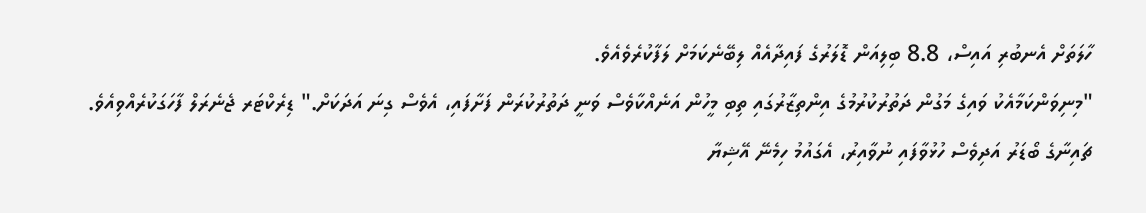ހާލަތަށް އެނބުރި އައިސް، 8.8 ބިލިއަން ޑޮލަރުގެ ފައިދާއެއް ލިބޭނެކަމަށް ލަފާކުރެވެއެވެ.
"މިނިވަންކަމާއެކު ވައިގެ މަގުން ދަތުރުކުރުމުގެ އިންތިޒާރުގައި ތިބި މީހުން އަނެއްކާވެސް ވަނީ ދަތުރުކުރަން ފަށާފައި، އެވެސް ގިނަ އަދަކަށް." ޑިރެކްޓަރ ޖެނެރަލް ފާހަގަކުރެއްވިއެވެ.
ޗައިނާގެ ބޯޑަރު އަދިވެސް ހުޅުވާފައި ނުވާއިރު، އެގައުމު ހިމެނޭ އޭޝިޔާ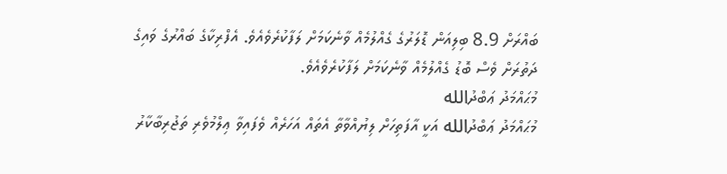ބައްރަށް 8.9 ބިލިއަން ޑޮލަރުގެ ގެއްލުމެއް ވާނެކަމަށް ލަފާކުރެވެއެވެ. އެފްރިކާގެ ބައްރުގެ ވައިގެ ދަތުރަށް ވެސް ބޮޑު ގެއްލުމެއް ވާނެކަމަށް ލަފާކުރެވެއެވެ.
މުޙައްމަދު ޢަބްދުالله
މުޙައްމަދު ޢަބްދުالله އަކީ އާފަތިހަށް ލިޔުއްވާތާ އެތައް އަހަރެއް ވެފައިވާ ޢިލްމުވެރި ތަޖުރިބާކާރު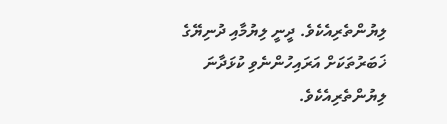ލިޔުންތެރިއެކެވެ. ދީނީ ލިޔުމާއި ދުނިޔޭގެ ޚަބަރުތަކަށް އަރައިހުންނެވި ކުޅަދާނަ ލިޔުންތެރިއެކެވެ.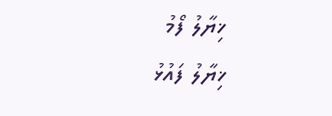ޚިޔާލު ފޯމު
ޚިޔާލު ފައުޅު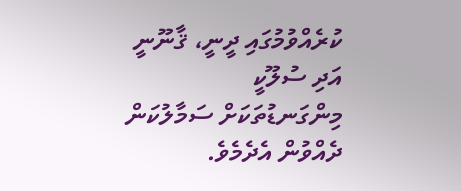ކުރެއްވުމުގައި ދީނީ، ޤާނޫނީ އަދި ސުލޫކީ މިންގަނޑުތަކަށް ސަމާލުކަން ދެއްވުން އެދެމެވެ.